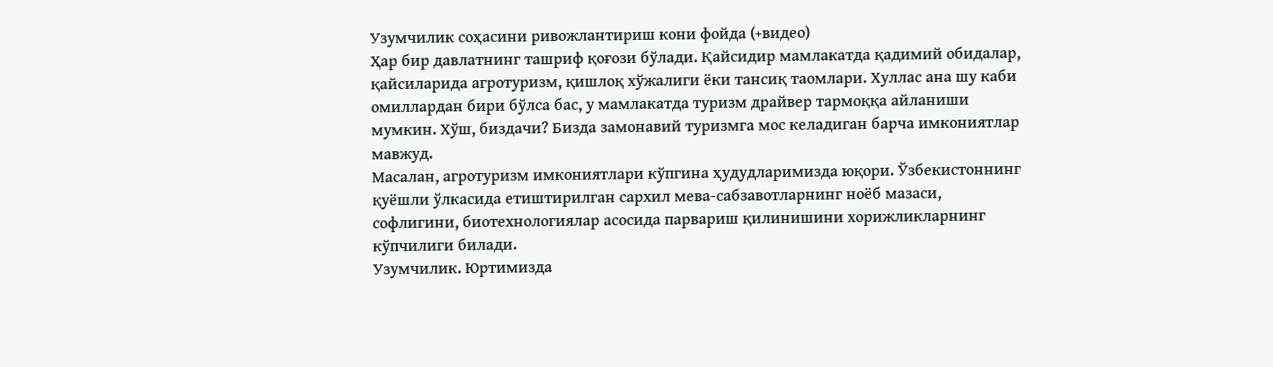Узумчилик соҳасини ривожлантириш кони фойда (+видео)
Ҳар бир давлатнинг ташриф қоғози бўлади. Қайсидир мамлакатда қадимий обидалар, қайсиларида агротуризм, қишлоқ хўжалиги ёки тансиқ таомлари. Хуллас ана шу каби омиллардан бири бўлса бас, у мамлакатда туризм драйвер тармоққа айланиши мумкин. Хўш, биздачи? Бизда замонавий туризмга мос келадиган барча имкониятлар мавжуд.
Масалан, агротуризм имкониятлари кўпгина ҳудудларимизда юқори. Ўзбекистоннинг қуёшли ўлкасида етиштирилган сархил мева-сабзавотларнинг ноёб мазаси, софлигини, биотехнологиялар асосида парвариш қилинишини хорижликларнинг кўпчилиги билади.
Узумчилик. Юртимизда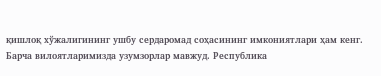қишлоқ хўжалигининг ушбу сердаромад соҳасининг имкониятлари ҳам кенг. Барча вилоятларимизда узумзорлар мавжуд. Республика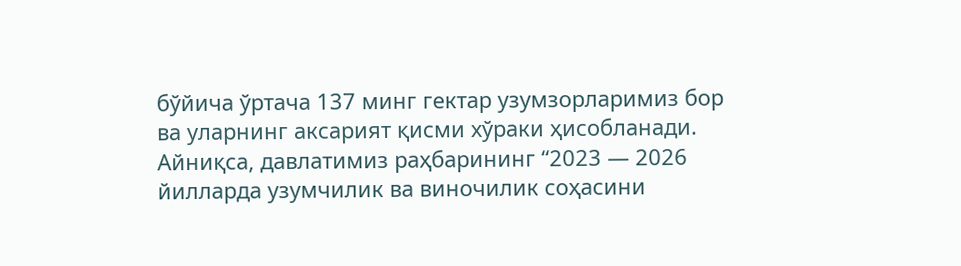бўйича ўртача 137 минг гектар узумзорларимиз бор ва уларнинг аксарият қисми хўраки ҳисобланади. Айниқса, давлатимиз раҳбарининг “2023 — 2026 йилларда узумчилик ва виночилик соҳасини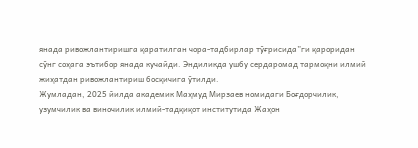янада ривожлантиришга қаратилган чора-тадбирлар тўғрисида”ги қароридан сўнг соҳага эътибор янада кучайди. Эндиликда ушбу сердаромад тармоқни илмий жиҳатдан ривожлантириш босқичига ўтилди.
Жумладан, 2025 йилда академик Маҳмуд Мирзаев номидаги Боғдорчилик, узумчилик ва виночилик илмий-тадқиқот институтида Жаҳон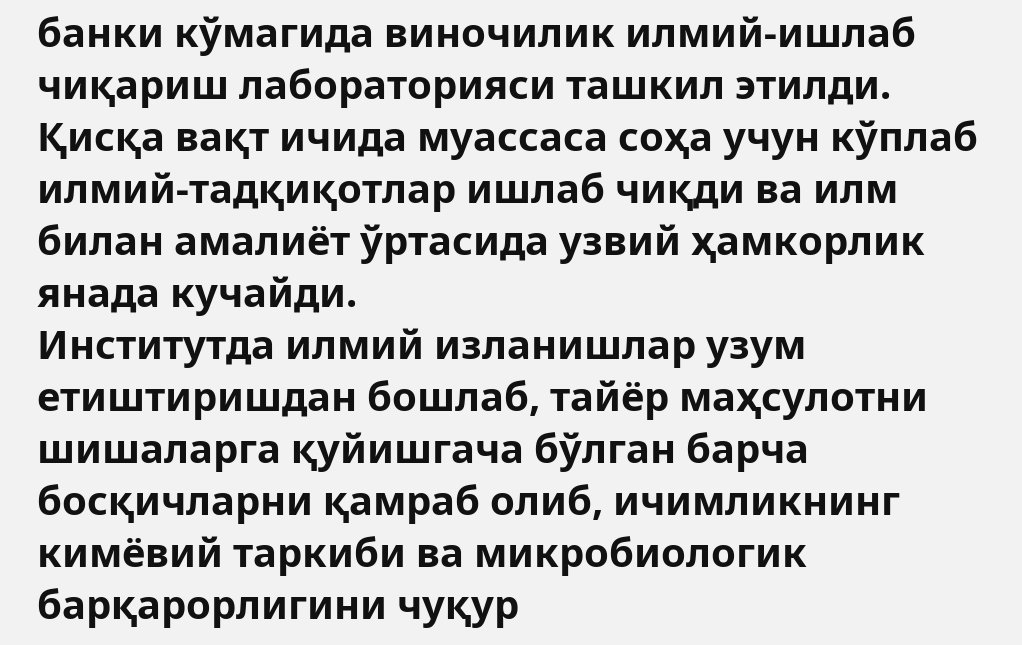банки кўмагида виночилик илмий-ишлаб чиқариш лабораторияси ташкил этилди. Қисқа вақт ичида муассаса соҳа учун кўплаб илмий-тадқиқотлар ишлаб чиқди ва илм билан амалиёт ўртасида узвий ҳамкорлик янада кучайди.
Институтда илмий изланишлар узум етиштиришдан бошлаб, тайёр маҳсулотни шишаларга қуйишгача бўлган барча босқичларни қамраб олиб, ичимликнинг кимёвий таркиби ва микробиологик барқарорлигини чуқур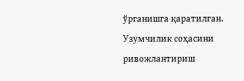ўрганишга қаратилган. Узумчилик соҳасини ривожлантириш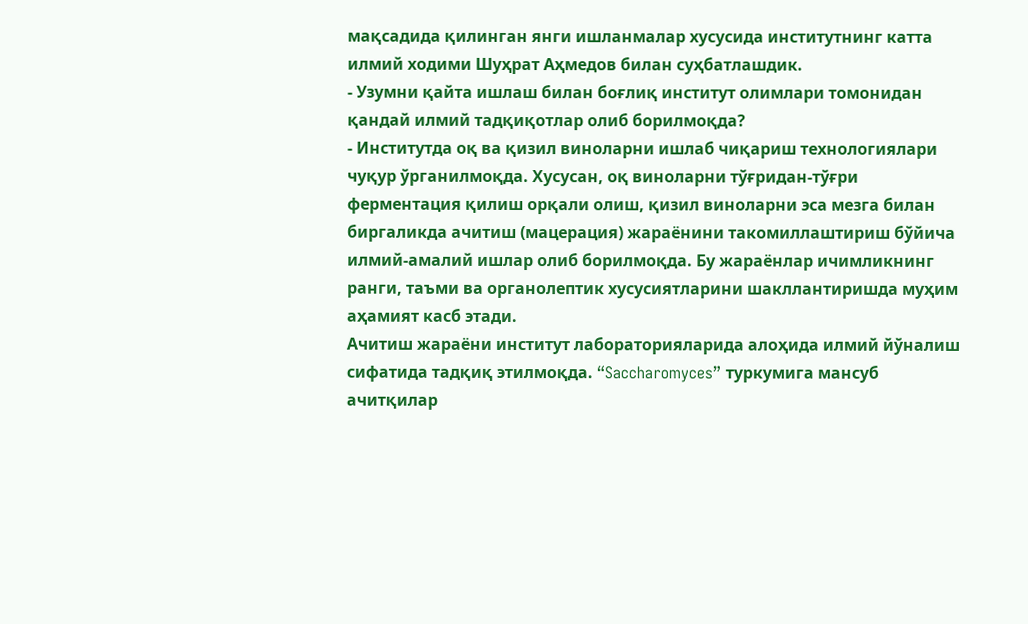мақсадида қилинган янги ишланмалар хусусида институтнинг катта илмий ходими Шуҳрат Аҳмедов билан суҳбатлашдик.
- Узумни қайта ишлаш билан боғлиқ институт олимлари томонидан қандай илмий тадқиқотлар олиб борилмоқда?
- Институтда оқ ва қизил виноларни ишлаб чиқариш технологиялари чуқур ўрганилмоқда. Хусусан, оқ виноларни тўғридан-тўғри ферментация қилиш орқали олиш, қизил виноларни эса мезга билан биргаликда ачитиш (мацерация) жараёнини такомиллаштириш бўйича илмий-амалий ишлар олиб борилмоқда. Бу жараёнлар ичимликнинг ранги, таъми ва органолептик хусусиятларини шакллантиришда муҳим аҳамият касб этади.
Ачитиш жараёни институт лабораторияларида алоҳида илмий йўналиш сифатида тадқиқ этилмоқда. “Saccharomyces” туркумига мансуб ачитқилар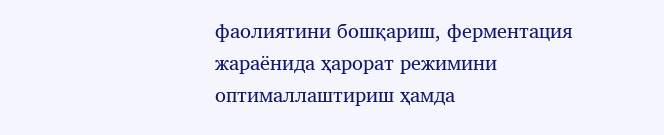фаолиятини бошқариш, ферментация жараёнида ҳарорат режимини оптималлаштириш ҳамда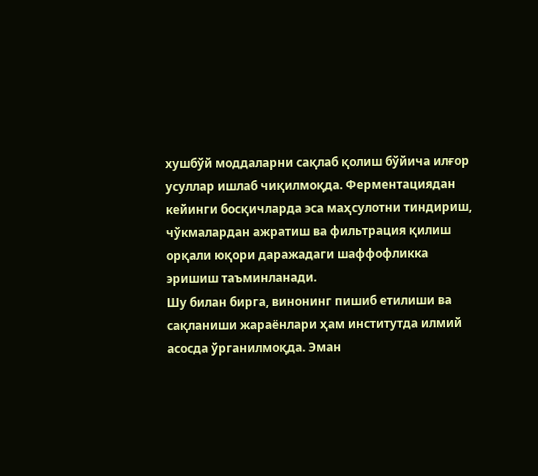хушбўй моддаларни сақлаб қолиш бўйича илғор усуллар ишлаб чиқилмоқда. Ферментациядан кейинги босқичларда эса маҳсулотни тиндириш, чўкмалардан ажратиш ва фильтрация қилиш орқали юқори даражадаги шаффофликка эришиш таъминланади.
Шу билан бирга, винонинг пишиб етилиши ва сақланиши жараёнлари ҳам институтда илмий асосда ўрганилмоқда. Эман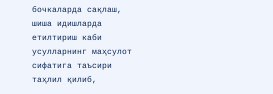бочкаларда сақлаш, шиша идишларда етилтириш каби усулларнинг маҳсулот сифатига таъсири таҳлил қилиб,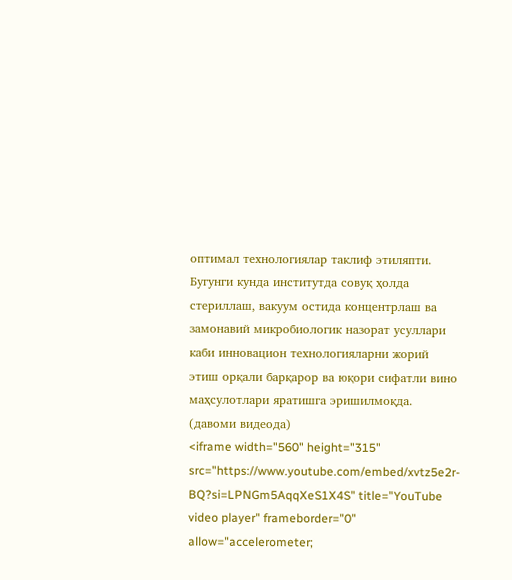оптимал технологиялар таклиф этиляпти. Бугунги кунда институтда совуқ ҳолда стериллаш, вакуум остида концентрлаш ва замонавий микробиологик назорат усуллари каби инновацион технологияларни жорий этиш орқали барқарор ва юқори сифатли вино маҳсулотлари яратишга эришилмоқда. (давоми видеода)
<iframe width="560" height="315" src="https://www.youtube.com/embed/xvtz5e2r-BQ?si=LPNGm5AqqXeS1X4S" title="YouTube video player" frameborder="0" allow="accelerometer;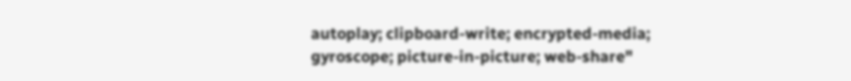autoplay; clipboard-write; encrypted-media; gyroscope; picture-in-picture; web-share"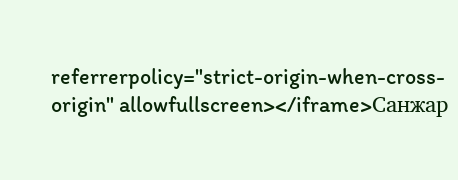referrerpolicy="strict-origin-when-cross-origin" allowfullscreen></iframe>Санжар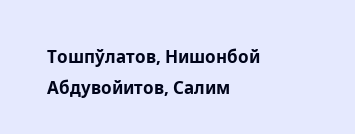Тошпўлатов, Нишонбой Абдувойитов, Салим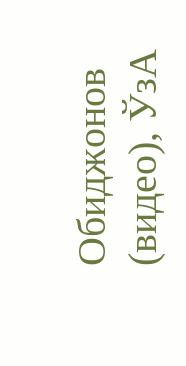Обиджонов (видео), ЎзА